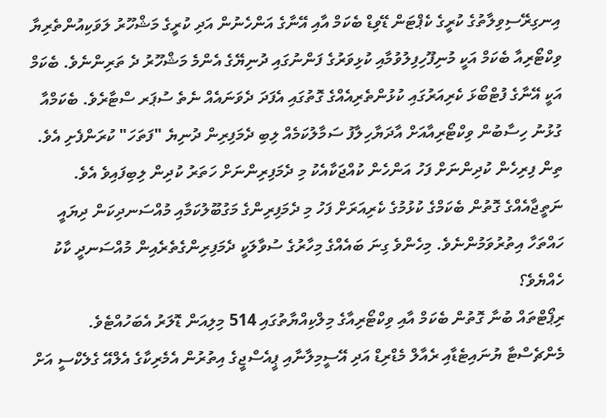އިނގިރޭސިވިލާތުގެ ކުރީގެ ކެޕްޓަން ޑޭވިޑް ބެކަމް އާއި އޭނާގެ އަންހެނުން އަދި ކުރީގެ މަޝްހޫރު ލަވަކިއުންތެރިޔާ ވިކްޓޯރިއާ ބެކަމް އަކީ މުނިފޫހިފިލުވުމާއި ކުޅިވަރުގެ ފަންނުގައި ދުނިޔޭގެ އެންމެ މަޝްހޫރު ދެ ތަރިންނެވެ. ބެކަމް އަކީ އޭނާގެ ފުޓްބޯޅަ ކެރިއަރުގައި ކުޅުންތެރިއެއްގެ ގޮތުގައި އެފަދަ ދެވަނައެއް ނެތެ ސުޕަރ ސްޓާރެވެ. ބެކަމްއާ ގުޅުނު ހިސާބުން ވިކްޓޯރިއާއަށް އާދަޔާހިލާފު ސަމާލުކަމެއް ލިބި ދެމަފިރިން ދުނިޔެ "ފަތަހަ" ކުރަންފެށި އެވެ. ތިން ފިރިހެން ކުދިންނަށް ފަހު އަންހެން ކުއްޖަކާއެކު މި ދެމަފިރިންނަށް ހަތަރު ކުދިން ލިބިފައިވެ އެވެ.
ނަތީޖާއެއްގެ ގޮތުން ބެކަމްގެ ކުޅުމުގެ ކެރިއަރަށް ފަހު މި ދެމަފިރިންގެ މަގުބޫލުކަމާއި މުއްސަނދިކަން ދިޔައީ ހައްތަހާ އިތުރުވަމުންނެވެ. މިހެންވެ ގިނަ ބައެއްގެ މިހާރުގެ ސުވާލަކީ ދެމަފިރިންގެތެރެއިން މުއްސަނދީ ކާކު ހެއްޔެވެ؟
ރިޕޯޓްތައް ބުނާ ގޮތުން ބެކަމް އާއި ވިކްޓޯރިއާގެ މިލްކިއްޔާތުގައި 514 މިލިއަން ޑޮލަރު އެބަހުއްޓެވެ.
މެންޗެސްޓާ ޔުނައިޓެޑާއި ރެއާލް މެޑްރިޑް އަދި އޭސީމިލާނާއި ޕީއެސްޖީގެ އިތުރުން އެމެރިކާގެ އެލްއޭ ގެލެކްސީ އަށް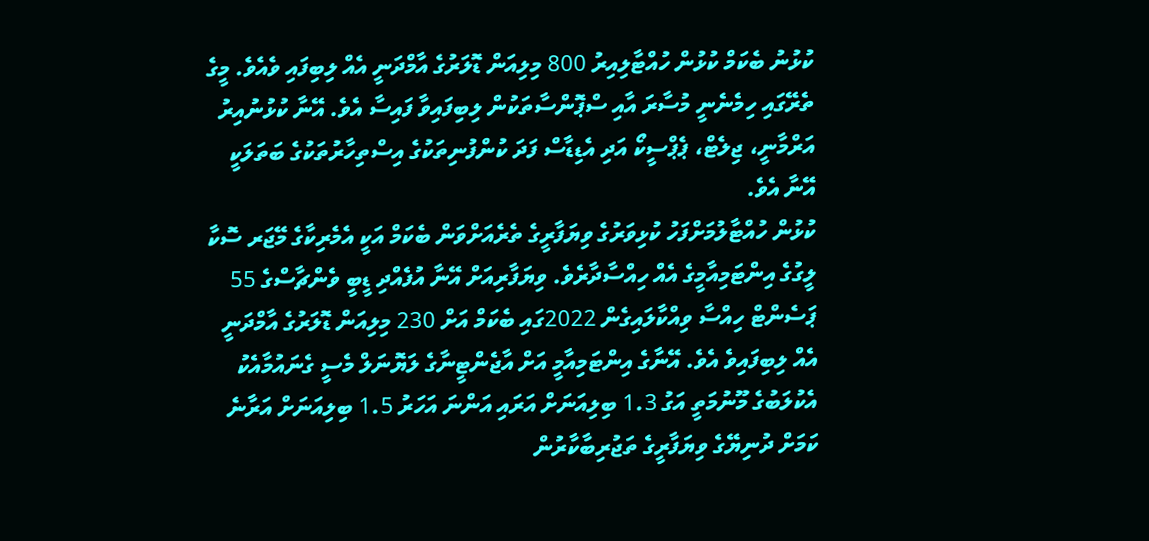ކުޅުނު ބެކަމް ކުޅުން ހުއްޓާލިއިރު 800 މިލިއަން ޑޮލަރުގެ އާމްދަނީ އެއް ލިބިފައި ވެއެވެ. މީގެ ތެރޭގައި ހިމެނެނީ މުސާރަ އާއި ސްޕޮންސާތަކުން ލިބިފައިވާ ފައިސާ އެވެ. އޭނާ ކުޅުނުއިރު އަރްމާނީ، ޖިލެޓް، ޕެޕްސީކޯ އަދި އެޑިޑާސް ފަދަ ކުންފުނިތަކުގެ އިސްތިހާރުތަކުގެ ބަތަލަކީ އޭނާ އެވެ.
ކުޅުން ހުއްޓާލުމަށްފަހު ކުޅިވަރުގެ ވިޔަފާރީގެ ތެރެއަށްވަން ބެކަމް އަކީ އެމެރިކާގެ މޭޖަރ ސޮކާ ލީގުގެ އިންޓަމިއާމީގެ އެއް ހިއްސާދާރެވެ. ވިޔަފާރިއަށް އޭނާ އުފެއްދި ޑީބީ ވެންޗާސްގެ 55 ޕަސެންޓް ހިއްސާ ވިއްކާލައިގެން 2022ގައި ބެކަމް އަށް 230 މިލިއަން ޑޮލަރުގެ އާމްދަނީ އެއް ލިބިފައިވެ އެވެ. އޭނާގެ އިންޓަމިއާމީ އަށް އާޖެންޓީނާގެ ލަޔޮނަލް މެސީ ގެނައުމާއެކު އެކުލަބުގެ މޫނުމަތީ އަގު 1.3 ބިލިއަނަށް އަރައި އަންނަ އަހަރު 1.5 ބިލިއަނަށް އަރާނެ ކަމަށް ދުނިޔޭގެ ވިޔަފާރީގެ ތަޖުރިބާކާރުން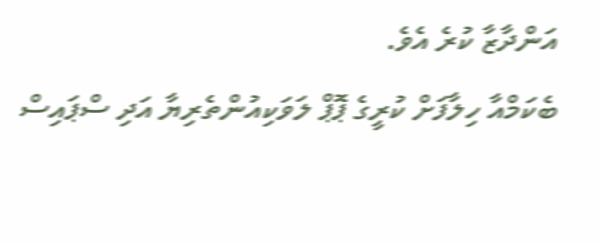އަންދާޒާ ކުރެ އެވެ.
ބެކަމްއާ ހިލާފަށް ކުރީގެ ޕޮޕް ލަވަކިއުންތެރިޔާ އަދި ސްޕައިސް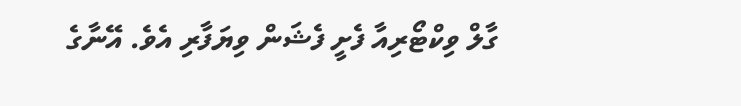ގާލް ވިކްޓޯރިއާ ފެށީ ފެޝަން ވިޔަފާރި އެވެ. އޭނާގެ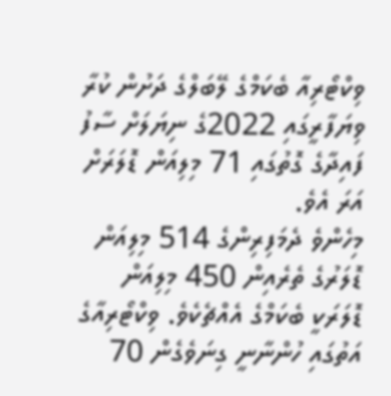ވިކްޓޯރިއާ ބެކަމްގެ ލޭބަލްގެ ދަށުން ކުރާ ވިޔަފާރީގައި 2022ގެ ނިޔަލަށް ސާފު ފައިދާގެ ގޮތުގައި 71 މިލިއަން ޑޮލަރަށް އަރަ އެވެ.
މިހެންވެ ދެމަފިރިންގެ 514 މިލިއަން ޑޮލަރުގެ ތެރެއިން 450 މިލިއަން ޑޮލަރަކީ ބެކަމްގެ އެއްޗެކެވެ. ވިކްޓޯރިއާގެ އަތުގައި ހުންނާނީ ގިނަވެގެން 70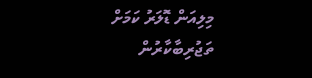މިލިއަން ޑޮލަރު ކަމަށް ތަޖުރިބާކާރުން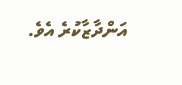އަންދާޒާކުރެ އެވެ.